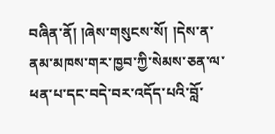བཞིན་ནོ། །ཞེས་གསུངས་སོ། །དེས་ན་ནམ་མཁས་གར་ཁྱབ་ཀྱི་སེམས་ཅན་ལ་ཕན་པ་དང་བདེ་བར་འདོད་པའི་བློ་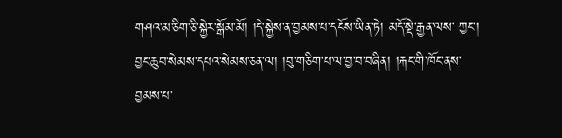གཤའ་མ་ཅིག་ཅི་སྐྱེར་སྒོམ་མོ། །དེ་སྐྱེས་ན་བྱམས་པ་དངོས་ཡིན་ཏེ། མདོ་སྡེ་རྒྱན་ལས་ ཀྱང་། བྱང་ཆུབ་སེམས་དཔའ་སེམས་ཅན་ལ། །བུ་གཅིག་པ་ལ་བྱ་བ་བཞིན། །རྐང་གི་ཁོང་ནས་བྱམས་པ་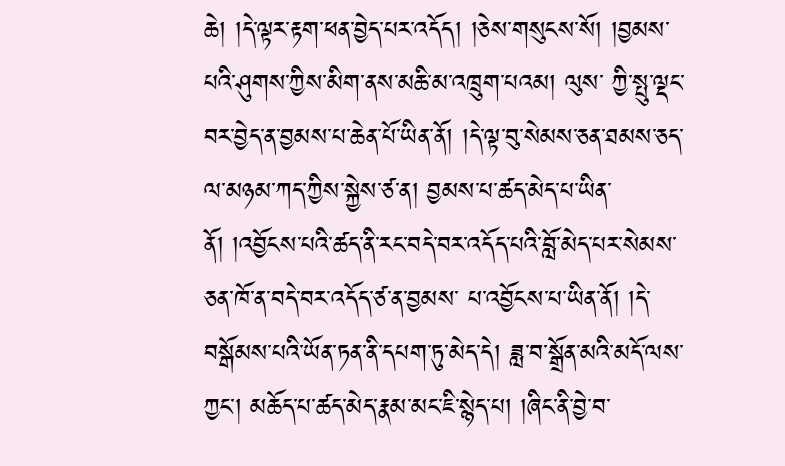ཆེ། །དེ་ལྟར་རྟག་ཕན་བྱེད་པར་འདོད། །ཅེས་གསུངས་སོ། །བྱམས་པའི་ཤུགས་ཀྱིས་མིག་ནས་མཆི་མ་འཁྲུག་པའམ། ལུས་ ཀྱི་སྤུ་ལྡང་བར་བྱེད་ན་བྱམས་པ་ཆེན་པོ་ཡིན་ནོ། །དེ་ལྟ་བུ་སེམས་ཅན་ཐམས་ཅད་ལ་མཉམ་ཀད་ཀྱིས་སྐྱེས་ཙ་ན། བྱམས་པ་ཚད་མེད་པ་ཡིན་ནོ། །འབྱོངས་པའི་ཚད་ནི་རང་བདེ་བར་འདོད་པའི་བློ་མེད་པར་སེམས་ཅན་ཁོ་ན་བདེ་བར་འདོད་ཙ་ན་བྱམས་ པ་འབྱོངས་པ་ཡིན་ནོ། །དེ་བསྒོམས་པའི་ཡོན་ཏན་ནི་དཔག་ཏུ་མེད་དེ། ཟླ་བ་སྒྲོན་མའི་མདོ་ལས་ཀྱང་། མཆོད་པ་ཚད་མེད་རྣམ་མང་ཇི་སྙེད་པ། །ཞིང་ནི་བྱེ་བ་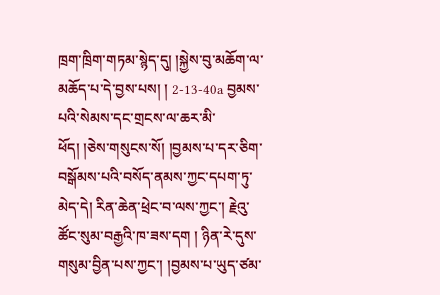ཁྲག་ཁྲིག་གཏམ་སྙེད་དུ། །སྐྱེས་བུ་མཆོག་ལ་མཆོད་པ་དེ་བྱས་པས། ། 2-13-40a བྱམས་པའི་སེམས་དང་གྲངས་ལ་ཆར་མི་ཕོད། །ཅེས་གསུངས་སོ། །བྱམས་པ་དར་ཅིག་བསྒོམས་པའི་བསོད་ནམས་ཀྱང་དཔག་ཏུ་མེད་དེ། རིན་ཆེན་ཕྲེང་བ་ལས་ཀྱང་། རྗེའུ་ཚོང་སུམ་བརྒྱའི་ཁ་ཟས་དག ། ཉིན་རེ་དུས་གསུམ་བྱིན་པས་ཀྱང་། །བྱམས་པ་ཡུད་ཙམ་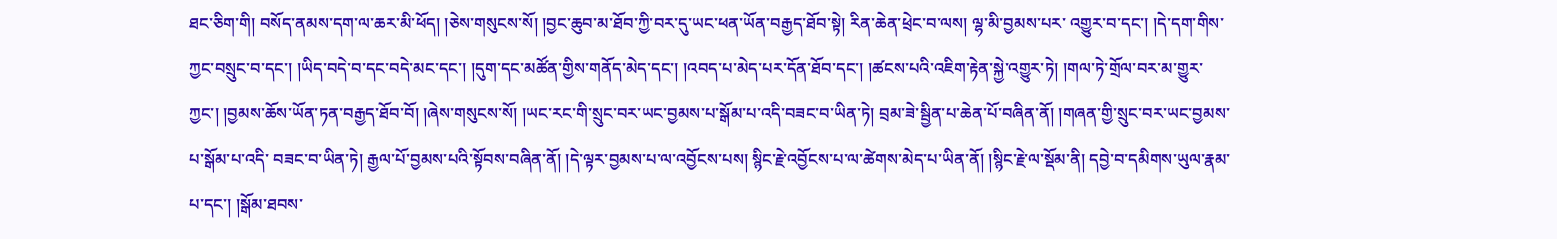ཐང་ཅིག་གི། བསོད་ནམས་དག་ལ་ཆར་མི་ཕོད། །ཅེས་གསུངས་སོ། །བྱང་ཆུབ་མ་ཐོབ་ཀྱི་བར་དུ་ཡང་ཕན་ཡོན་བརྒྱད་ཐོབ་སྟེ། རིན་ཆེན་ཕྲེང་བ་ལས། ལྷ་མི་བྱམས་པར་ འགྱུར་བ་དང་། །དེ་དག་གིས་ཀྱང་བསྲུང་བ་དང་། །ཡིད་བདེ་བ་དང་བདེ་མང་དང་། །དུག་དང་མཚོན་གྱིས་གནོད་མེད་དང་། །འབད་པ་མེད་པར་དོན་ཐོབ་དང་། །ཚངས་པའི་འཇིག་རྟེན་སྐྱེ་འགྱུར་ཏེ། །གལ་ཏེ་གྲོལ་བར་མ་གྱུར་ ཀྱང་། །བྱམས་ཆོས་ཡོན་ཏན་བརྒྱད་ཐོབ་བོ། །ཞེས་གསུངས་སོ། །ཡང་རང་གི་སྲུང་བར་ཡང་བྱམས་པ་སྒོམ་པ་འདི་བཟང་བ་ཡིན་ཏེ། བྲམ་ཟེ་སྦྱིན་པ་ཆེན་པོ་བཞིན་ནོ། །གཞན་གྱི་སྲུང་བར་ཡང་བྱམས་པ་སྒོམ་པ་འདི་ བཟང་བ་ཡིན་ཏེ། རྒྱལ་པོ་བྱམས་པའི་སྟོབས་བཞིན་ནོ། །དེ་ལྟར་བྱམས་པ་ལ་འབྱོངས་པས། སྙིང་རྗེ་འབྱོངས་པ་ལ་ཚེགས་མེད་པ་ཡིན་ནོ། །སྙིང་རྗེ་ལ་སྡོམ་ནི། དབྱེ་བ་དམིགས་ཡུལ་རྣམ་པ་དང་། །སྒོམ་ཐབས་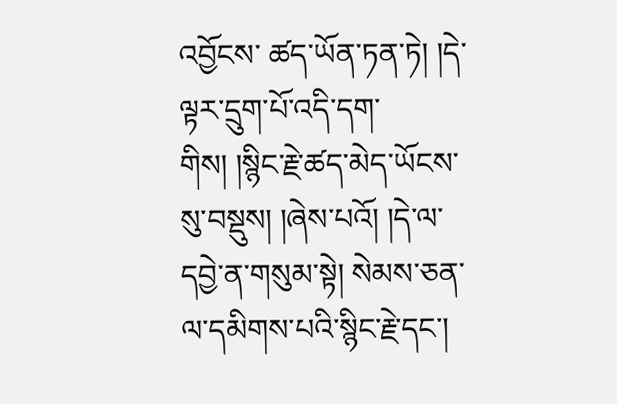འབྱོངས་ ཚད་ཡོན་ཏན་ཏེ། །དེ་ལྟར་དྲུག་པོ་འདི་དག་གིས། །སྙིང་རྗེ་ཚད་མེད་ཡོངས་སུ་བསྡུས། །ཞེས་པའོ། །དེ་ལ་དབྱེ་ན་གསུམ་སྟེ། སེམས་ཅན་ལ་དམིགས་པའི་སྙིང་རྗེ་དང་།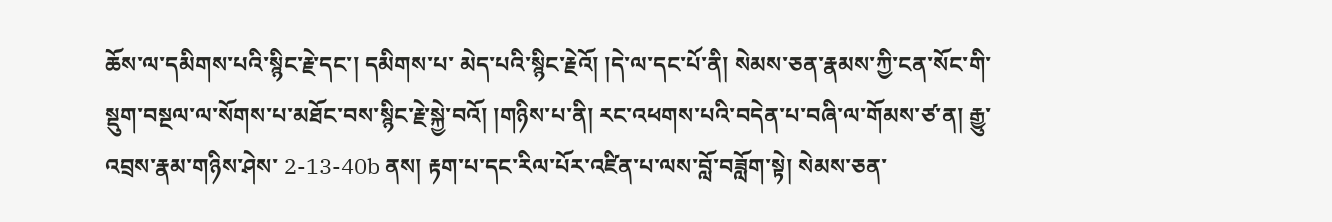ཆོས་ལ་དམིགས་པའི་སྙིང་རྗེ་དང་། དམིགས་པ་ མེད་པའི་སྙིང་རྗེའོ། །དེ་ལ་དང་པོ་ནི། སེམས་ཅན་རྣམས་ཀྱི་ངན་སོང་གི་སྡུག་བསྔལ་ལ་སོགས་པ་མཐོང་བས་སྙིང་རྗེ་སྐྱེ་བའོ། །གཉིས་པ་ནི། རང་འཕགས་པའི་བདེན་པ་བཞི་ལ་གོམས་ཙ་ན། རྒྱུ་འབྲས་རྣམ་གཉིས་ཤེས་ 2-13-40b ནས། རྟག་པ་དང་རིལ་པོར་འཛིན་པ་ལས་བློ་བཟློག་སྟེ། སེམས་ཅན་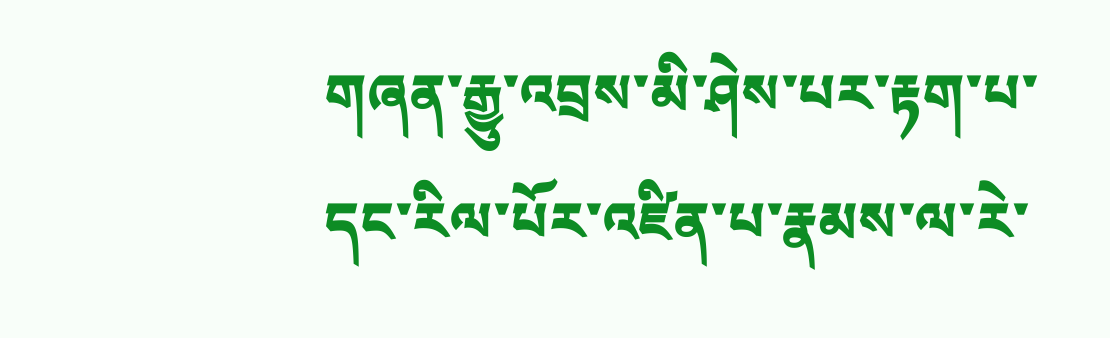གཞན་རྒྱུ་འབྲས་མི་ཤེས་པར་རྟག་པ་དང་རིལ་པོར་འཛིན་པ་རྣམས་ལ་རེ་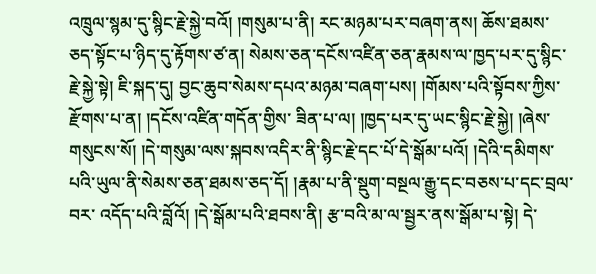འཁྲུལ་སྙམ་དུ་སྙིང་རྗེ་སྐྱེ་བའོ། །གསུམ་པ་ནི། རང་མཉམ་པར་བཞག་ནས། ཆོས་ཐམས་ ཅད་སྟོང་པ་ཉིད་དུ་རྟོགས་ཙ་ན། སེམས་ཅན་དངོས་འཛིན་ཅན་རྣམས་ལ་ཁྱད་པར་དུ་སྙིང་རྗེ་སྐྱེ་སྟེ། ཇི་སྐད་དུ། བྱང་ཆུབ་སེམས་དཔའ་མཉམ་བཞག་པས། །གོམས་པའི་སྟོབས་ཀྱིས་རྫོགས་པ་ན། །དངོས་འཛིན་གདོན་གྱིས་ ཟིན་པ་ལ། །ཁྱད་པར་དུ་ཡང་སྙིང་རྗེ་སྐྱེ། །ཞེས་གསུངས་སོ། །དེ་གསུམ་ལས་སྐབས་འདིར་ནི་སྙིང་རྗེ་དང་པོ་དེ་སྒོམ་པའོ། །དེའི་དམིགས་པའི་ཡུལ་ནི་སེམས་ཅན་ཐམས་ཅད་དོ། །རྣམ་པ་ནི་སྡུག་བསྔལ་རྒྱུ་དང་བཅས་པ་དང་བྲལ་བར་ འདོད་པའི་བློའོ། །དེ་སྒོམ་པའི་ཐབས་ནི། རྩ་བའི་མ་ལ་སྦྱར་ནས་སྒོམ་པ་སྟེ། དེ་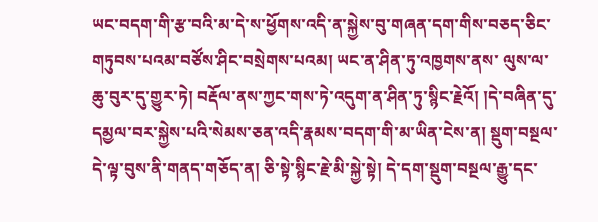ཡང་བདག་གི་རྩ་བའི་མ་དེ་ས་ཕྱོགས་འདི་ན་སྐྱེས་བུ་གཞན་དག་གིས་བཅད་ཅིང་གཏུབས་པའམ་བཙོས་ཤིང་བསྲེགས་པའམ། ཡང་ན་ཤིན་ཏུ་འཁྱགས་ནས་ ལུས་ལ་ཆུ་བུར་དུ་གྱུར་ཏེ། བརྡོལ་ནས་ཀྱང་གས་ཏེ་འདུག་ན་ཤིན་ཏུ་སྙིང་རྗེའོ། །དེ་བཞིན་དུ་དམྱལ་བར་སྐྱེས་པའི་སེམས་ཅན་འདི་རྣམས་བདག་གི་མ་ཡིན་ངེས་ན། སྡུག་བསྔལ་དེ་ལྟ་བུས་ནི་གནད་གཅོད་ན། ཅི་སྟེ་སྙིང་རྗེ་མི་སྐྱེ་སྟེ། དེ་དག་སྡུག་བསྔལ་རྒྱུ་དང་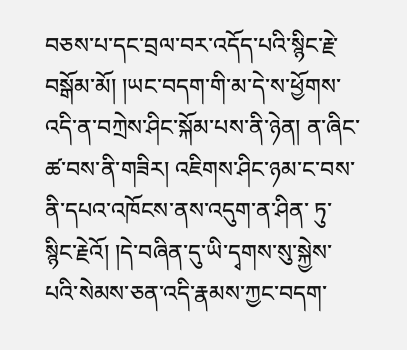བཅས་པ་དང་བྲལ་བར་འདོད་པའི་སྙིང་རྗེ་བསྒོམ་མོ། །ཡང་བདག་གི་མ་དེ་ས་ཕྱོགས་འདི་ན་བཀྲེས་ཤིང་སྐོམ་པས་ནི་ཉེན། ན་ཞིང་ཚ་བས་ནི་གཟིར། འཇིགས་ཤིང་ཉམ་ང་བས་ནི་དཔའ་འཁོངས་ནས་འདུག་ན་ཤིན་ ཏུ་སྙིང་རྗེའོ། །དེ་བཞིན་དུ་ཡི་དྭགས་སུ་སྐྱེས་པའི་སེམས་ཅན་འདི་རྣམས་ཀྱང་བདག་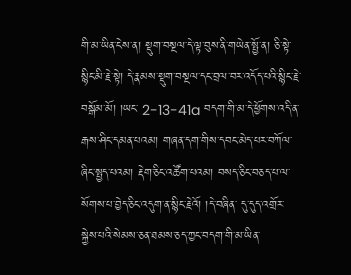གི་མ་ཡིན་ངེས་ན། སྡུག་བསྔལ་དེ་ལྟ་བུས་ནི་གཡེན་སྤྱོ་ན། ཅི་སྟེ་སྙིང་མི་རྗེ་སྟེ། དེ་རྣམས་སྡུག་བསྔལ་དང་བྲལ་བར་འདོད་པའི་སྙིང་རྗེ་བསྒོམ་མོ། །ཡང་ 2-13-41a བདག་གི་མ་དེ་ཕྱོགས་འདི་ན་རྒས་ཤིང་དམན་པའམ། གཞན་དག་གིས་དབང་མེད་པར་བཀོལ་ཞིང་སྤྱད་པའམ། རྡེག་ཅིང་འཚོག་པའམ། བསད་ཅིང་བཅད་པ་ལ་སོགས་པ་བྱེད་ཅིང་འདུག་ན་སྙིང་རྗེའོ། །དེ་བཞིན་ དུ་དུད་འགྲོར་སྐྱེས་པའི་སེམས་ཅན་ཐམས་ཅད་ཀྱང་བདག་གི་མ་ཡིན་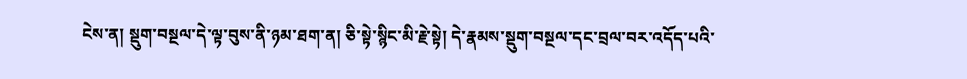ངེས་ན། སྡུག་བསྔལ་དེ་ལྟ་བུས་ནི་ཉམ་ཐག་ན། ཅི་སྟེ་སྙིང་མི་རྗེ་སྟེ། དེ་རྣམས་སྡུག་བསྔལ་དང་བྲལ་བར་འདོད་པའི་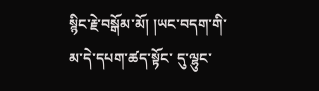སྙིང་རྗེ་བསྒོམ་མོ། །ཡང་བདག་གི་མ་དེ་དཔག་ཚད་སྟོང་ དུ་ལྷུང་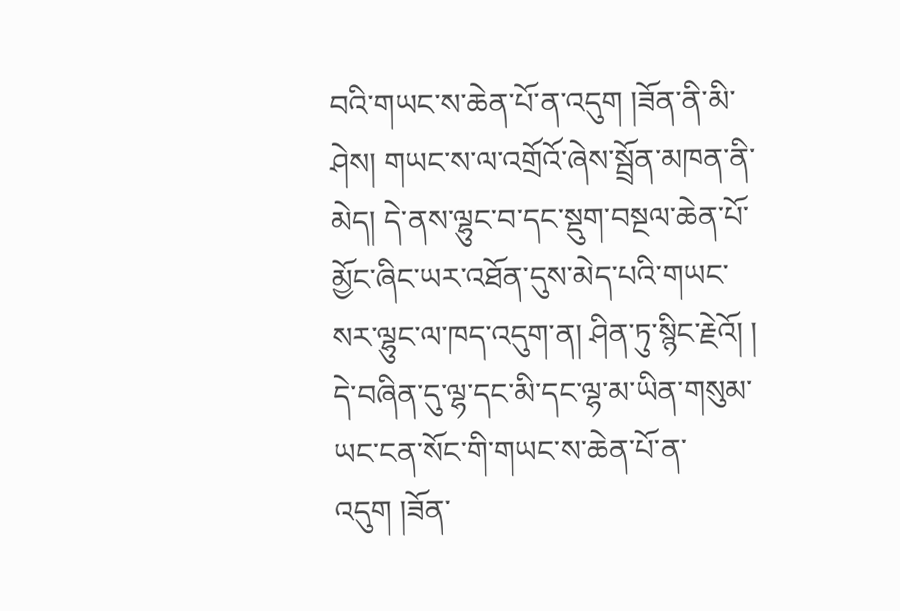བའི་གཡང་ས་ཆེན་པོ་ན་འདུག །ཟོན་ནི་མི་ཤེས། གཡང་ས་ལ་འགྲོའོ་ཞེས་སྦྲོན་མཁན་ནི་མེད། དེ་ནས་ལྷུང་བ་དང་སྡུག་བསྔལ་ཆེན་པོ་མྱོང་ཞིང་ཡར་འཐོན་དུས་མེད་པའི་གཡང་སར་ལྷུང་ལ་ཁད་འདུག་ན། ཤིན་ཏུ་སྙིང་རྗེའོ། ། དེ་བཞིན་དུ་ལྷ་དང་མི་དང་ལྷ་མ་ཡིན་གསུམ་ཡང་ངན་སོང་གི་གཡང་ས་ཆེན་པོ་ན་འདུག །ཟོན་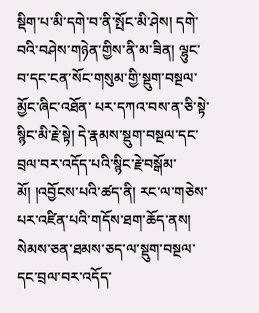སྡིག་པ་མི་དགེ་བ་ནི་སྤོང་མི་ཤེས། དགེ་བའི་བཤེས་གཉེན་གྱིས་ནི་མ་ཟིན། ལྷུང་བ་དང་ངན་སོང་གསུམ་གྱི་སྡུག་བསྔལ་མྱོང་ཞིང་འཐོན་ པར་དཀའ་བས་ན་ཅི་སྟེ་སྙིང་མི་རྗེ་སྟེ། དེ་རྣམས་སྡུག་བསྔལ་དང་བྲལ་བར་འདོད་པའི་སྙིང་རྗེ་བསྒོམ་མོ། །འབྱོངས་པའི་ཚད་ནི། རང་ལ་གཅེས་པར་འཛིན་པའི་གདོས་ཐག་ཆོད་ནས། སེམས་ཅན་ཐམས་ཅད་ལ་སྡུག་བསྔལ་ དང་བྲལ་བར་འདོད་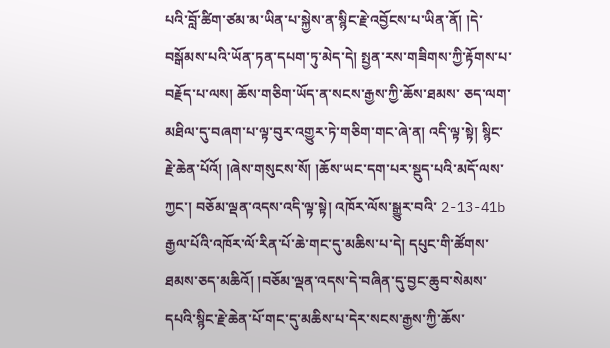པའི་བློ་ཚིག་ཙམ་མ་ཡིན་པ་སྐྱེས་ན་སྙིང་རྗེ་འབྱོངས་པ་ཡིན་ནོ། །དེ་བསྒོམས་པའི་ཡོན་ཏན་དཔག་ཏུ་མེད་དེ། སྤྱན་རས་གཟིགས་ཀྱི་རྟོགས་པ་བརྗོད་པ་ལས། ཆོས་གཅིག་ཡོད་ན་སངས་རྒྱས་ཀྱི་ཆོས་ཐམས་ ཅད་ལག་མཐིལ་དུ་བཞག་པ་ལྟ་བུར་འགྱུར་ཏེ་གཅིག་གང་ཞེ་ན། འདི་ལྟ་སྟེ། སྙིང་རྗེ་ཆེན་པོའོ། །ཞེས་གསུངས་སོ། །ཆོས་ཡང་དག་པར་སྡུད་པའི་མདོ་ལས་ཀྱང་། བཅོམ་ལྡན་འདས་འདི་ལྟ་སྟེ། འཁོར་ལོས་སྒྱུར་བའི་ 2-13-41b རྒྱལ་པོའི་འཁོར་ལོ་རིན་པོ་ཆེ་གང་དུ་མཆིས་པ་དེ། དཔུང་གི་ཚོགས་ཐམས་ཅད་མཆིའོ། །བཅོམ་ལྡན་འདས་དེ་བཞིན་དུ་བྱང་ཆུབ་སེམས་དཔའི་སྙིང་རྗེ་ཆེན་པོ་གང་དུ་མཆིས་པ་དེར་སངས་རྒྱས་ཀྱི་ཆོས་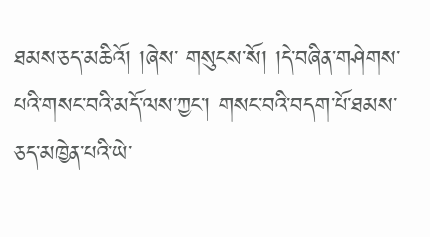ཐམས་ཅད་མཆིའོ། །ཞེས་ གསུངས་སོ། །དེ་བཞིན་གཤེགས་པའི་གསང་བའི་མདོ་ལས་ཀྱང་། གསང་བའི་བདག་པོ་ཐམས་ཅད་མཁྱེན་པའི་ཡེ་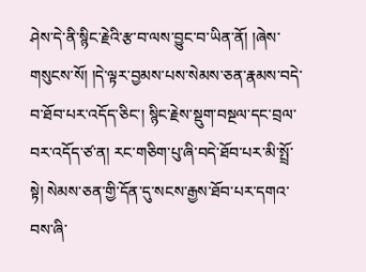ཤེས་དེ་ནི་སྙིང་རྗེའི་རྩ་བ་ལས་བྱུང་བ་ཡིན་ནོ། །ཞེས་གསུངས་སོ། །དེ་ལྟར་བྱམས་པས་སེམས་ཅན་རྣམས་བདེ་ བ་ཐོབ་པར་འདོད་ཅིང་། སྙིང་རྗེས་སྡུག་བསྔལ་དང་བྲལ་བར་འདོད་ཙ་ན། རང་གཅིག་པུ་ཞི་བདེ་ཐོབ་པར་མི་སྤྲོ་སྟེ། སེམས་ཅན་གྱི་དོན་དུ་སངས་རྒྱས་ཐོབ་པར་དགའ་བས་ཞི་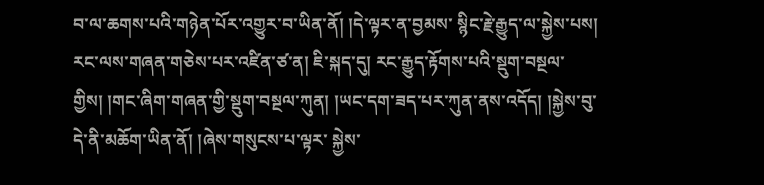བ་ལ་ཆགས་པའི་གཉེན་པོར་འགྱུར་བ་ཡིན་ནོ། །དེ་ལྟར་ན་བྱམས་ སྙིང་རྗེ་རྒྱུད་ལ་སྐྱེས་པས། རང་ལས་གཞན་གཅེས་པར་འཛིན་ཙ་ན། ཇི་སྐད་དུ། རང་རྒྱུད་རྟོགས་པའི་སྡུག་བསྔལ་གྱིས། །གང་ཞིག་གཞན་གྱི་སྡུག་བསྔལ་ཀུན། །ཡང་དག་ཟད་པར་ཀུན་ནས་འདོད། །སྐྱེས་བུ་དེ་ནི་མཆོག་ཡིན་ནོ། །ཞེས་གསུངས་པ་ལྟར་ སྐྱེས་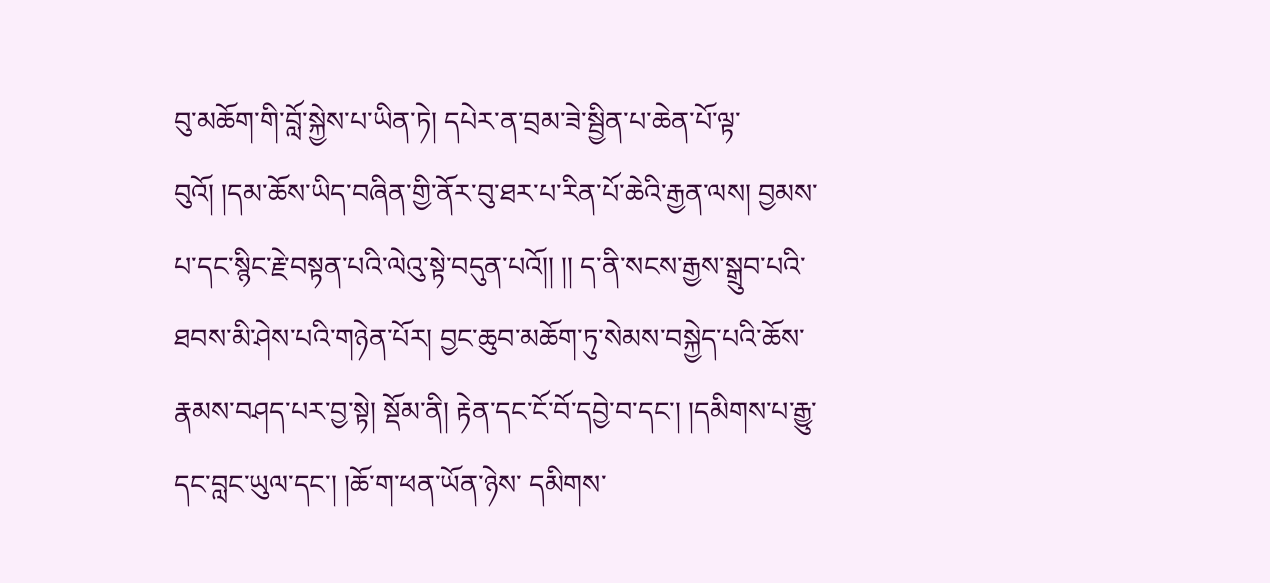བུ་མཆོག་གི་བློ་སྐྱེས་པ་ཡིན་ཏེ། དཔེར་ན་བྲམ་ཟེ་སྦྱིན་པ་ཆེན་པོ་ལྟ་བུའོ། །དམ་ཆོས་ཡིད་བཞིན་གྱི་ནོར་བུ་ཐར་པ་རིན་པོ་ཆེའི་རྒྱན་ལས། བྱམས་པ་དང་སྙིང་རྗེ་བསྟན་པའི་ལེའུ་སྟེ་བདུན་པའོ།། །། ད་ནི་སངས་རྒྱས་སྒྲུབ་པའི་ཐབས་མི་ཤེས་པའི་གཉེན་པོར། བྱང་ཆུབ་མཆོག་ཏུ་སེམས་བསྐྱེད་པའི་ཆོས་རྣམས་བཤད་པར་བྱ་སྟེ། སྡོམ་ནི། རྟེན་དང་ངོ་བོ་དབྱེ་བ་དང་། །དམིགས་པ་རྒྱུ་དང་བླང་ཡུལ་དང་། །ཆོ་ག་ཕན་ཡོན་ཉེས་ དམིགས་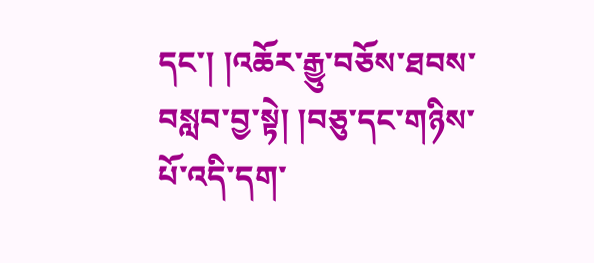དང་། །འཆོར་རྒྱུ་བཅོས་ཐབས་བསླབ་བྱ་སྟེ། །བཅུ་དང་གཉིས་པོ་འདི་དག་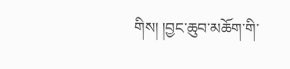གིས། །བྱང་ཆུབ་མཆོག་གི་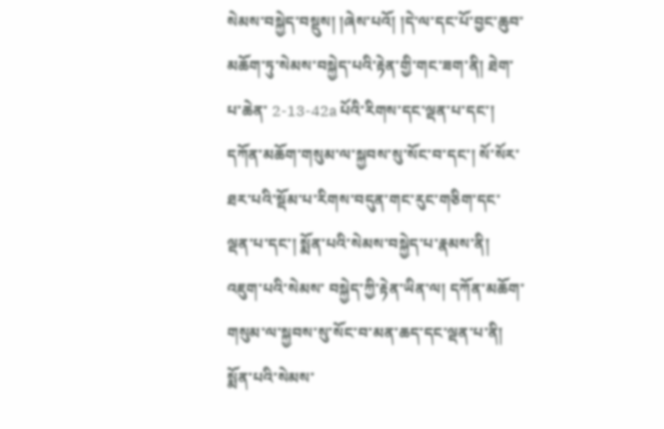སེམས་བསྐྱེད་བསྡུས། །ཞེས་པའོ། །དེ་ལ་དང་པོ་བྱང་ཆུབ་མཆོག་ཏུ་སེམས་བསྐྱེད་པའི་རྟེན་གྱི་གང་ཟག་ནི། ཐེག་པ་ཆེན་ 2-13-42a པོའི་རིགས་དང་ལྡན་པ་དང་། དཀོན་མཆོག་གསུམ་ལ་སྐྱབས་སུ་སོང་བ་དང་། སོ་སོར་ཐར་པའི་སྡོམ་པ་རིགས་བདུན་གང་རུང་གཅིག་དང་ལྡན་པ་དང་། སྨོན་པའི་སེམས་བསྐྱེད་པ་རྣམས་ནི། འཇུག་པའི་སེམས་ བསྐྱེད་ཀྱི་རྟེན་ཡིན་ལ། དཀོན་མཆོག་གསུམ་ལ་སྐྱབས་སུ་སོང་བ་མན་ཆད་དང་ལྡན་པ་ནི། སྨོན་པའི་སེམས་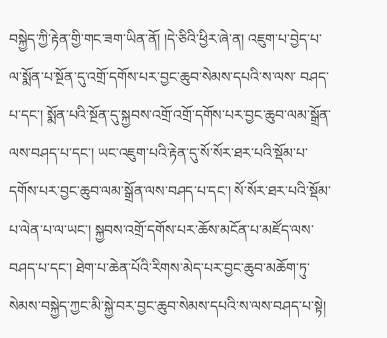བསྐྱེད་ཀྱི་རྟེན་གྱི་གང་ཟག་ཡིན་ནོ། །དེ་ཅིའི་ཕྱིར་ཞེ་ན། འཇུག་པ་བྱེད་པ་ལ་སྨོན་པ་སྔོན་དུ་འགྲོ་དགོས་པར་བྱང་ཆུབ་སེམས་དཔའི་ས་ལས་ བཤད་པ་དང་། སྨོན་པའི་སྔོན་དུ་སྐྱབས་འགྲོ་འགྲོ་དགོས་པར་བྱང་ཆུབ་ལམ་སྒྲོན་ལས་བཤད་པ་དང་། ཡང་འཇུག་པའི་རྟེན་དུ་སོ་སོར་ཐར་པའི་སྡོམ་པ་དགོས་པར་བྱང་ཆུབ་ལམ་སྒྲོན་ལས་བཤད་པ་དང་། སོ་སོར་ཐར་པའི་སྡོམ་པ་ལེན་པ་ལ་ཡང་། སྐྱབས་འགྲོ་དགོས་པར་ཆོས་མངོན་པ་མཛོད་ལས་བཤད་པ་དང་། ཐེག་པ་ཆེན་པོའི་རིགས་མེད་པར་བྱང་ཆུབ་མཆོག་ཏུ་སེམས་བསྐྱེད་ཀྱང་མི་སྐྱེ་བར་བྱང་ཆུབ་སེམས་དཔའི་ས་ལས་བཤད་པ་སྟེ།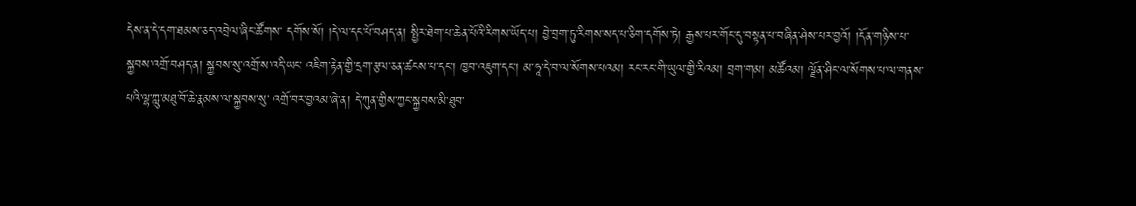དེས་ན་དེ་དག་ཐམས་ཅད་འབྲེལ་ཞིང་ཚོགས་ དགོས་སོ། །དེ་ལ་དང་པོ་བཤད་ན། སྤྱིར་ཐེག་པ་ཆེན་པོའི་རིགས་ཡོད་པ། བྱེ་བྲག་ཏུ་རིགས་སད་པ་ཅིག་དགོས་ཏེ། རྒྱས་པར་གོང་དུ་བསྟན་པ་བཞིན་ཤེས་པར་བྱའོ། །དོན་གཉིས་པ་སྐྱབས་འགྲོ་བཤད་ན། སྐྱབས་སུ་འགྲོ་ས་འདི་ཡང་ འཇིག་རྟེན་གྱི་དྲག་རྩལ་ཅན་ཚངས་པ་དང་། ཁྱབ་འཇུག་དང་། མ་ཧཱ་དེ་བ་ལ་སོགས་པའམ། རང་རང་གི་ཡུལ་གྱི་རིའམ། བྲག་གམ། མཚོའམ། ལྗོན་ཤིང་ལ་སོགས་པ་ལ་གནས་པའི་ལྷ་ཀླུ་མཐུ་བོ་ཆེ་རྣམས་ལ་སྐྱབས་སུ་ འགྲོ་བར་བྱའམ་ཞེ་ན། དེ་ཀུན་གྱིས་ཀྱང་སྐྱབས་མི་ཐུབ་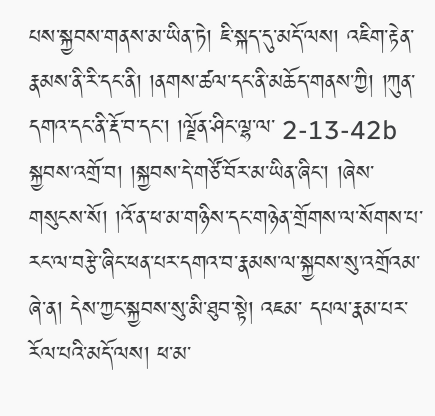པས་སྐྱབས་གནས་མ་ཡིན་ཏེ། ཇི་སྐད་དུ་མདོ་ལས། འཇིག་རྟེན་རྣམས་ནི་རི་དང་ནི། །ནགས་ཚལ་དང་ནི་མཆོད་གནས་ཀྱི། །ཀུན་དགའ་དང་ནི་རྡོ་བ་དང་། །ལྗོན་ཤིང་ལྷ་ལ་ 2-13-42b སྐྱབས་འགྲོ་བ། །སྐྱབས་དེ་གཙོ་བོར་མ་ཡིན་ཞིང་། །ཞེས་གསུངས་སོ། །འོ་ན་ཕ་མ་གཉིས་དང་གཉེན་གྲོགས་ལ་སོགས་པ་རང་ལ་བརྩེ་ཞིང་ཕན་པར་དགའ་བ་རྣམས་ལ་སྐྱབས་སུ་འགྲོའམ་ཞེ་ན། དེས་ཀྱང་སྐྱབས་སུ་མི་ཐུབ་སྟེ། འཇམ་ དཔལ་རྣམ་པར་རོལ་པའི་མདོ་ལས། ཕ་མ་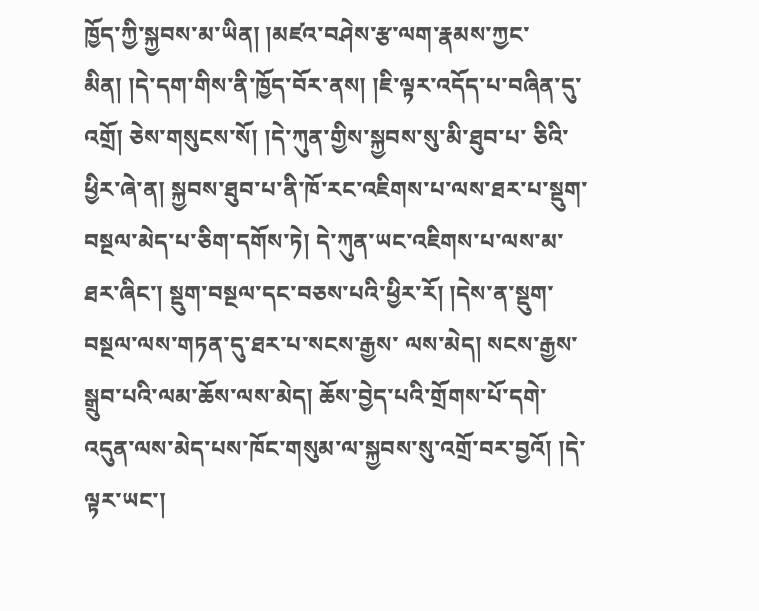ཁྱོད་ཀྱི་སྐྱབས་མ་ཡིན། །མཛའ་བཤེས་རྩ་ལག་རྣམས་ཀྱང་མིན། །དེ་དག་གིས་ནི་ཁྱོད་བོར་ནས། །ཇི་ལྟར་འདོད་པ་བཞིན་དུ་འགྲོ། ཅེས་གསུངས་སོ། །དེ་ཀུན་གྱིས་སྐྱབས་སུ་མི་ཐུབ་པ་ ཅིའི་ཕྱིར་ཞེ་ན། སྐྱབས་ཐུབ་པ་ནི་ཁོ་རང་འཇིགས་པ་ལས་ཐར་པ་སྡུག་བསྔལ་མེད་པ་ཅིག་དགོས་ཏེ། དེ་ཀུན་ཡང་འཇིགས་པ་ལས་མ་ཐར་ཞིང་། སྡུག་བསྔལ་དང་བཅས་པའི་ཕྱིར་རོ། །དེས་ན་སྡུག་བསྔལ་ལས་གཏན་དུ་ཐར་པ་སངས་རྒྱས་ ལས་མེད། སངས་རྒྱས་སྒྲུབ་པའི་ལམ་ཆོས་ལས་མེད། ཆོས་བྱེད་པའི་གྲོགས་པོ་དགེ་འདུན་ལས་མེད་པས་ཁོང་གསུམ་ལ་སྐྱབས་སུ་འགྲོ་བར་བྱའོ། །དེ་ལྟར་ཡང་།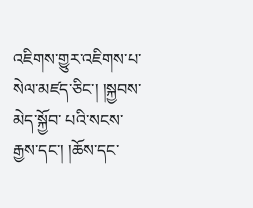འཇིགས་གྱུར་འཇིགས་པ་སེལ་མཛད་ཅིང་། །སྐྱབས་མེད་སྐྱོབ་ པའི་སངས་རྒྱས་དང་། །ཆོས་དང་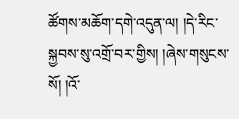ཚོགས་མཆོག་དགེ་འདུན་ལ། །དེ་རིང་སྐྱབས་སུ་འགྲོ་བར་གྱིས། །ཞེས་གསུངས་སོ། །འོ་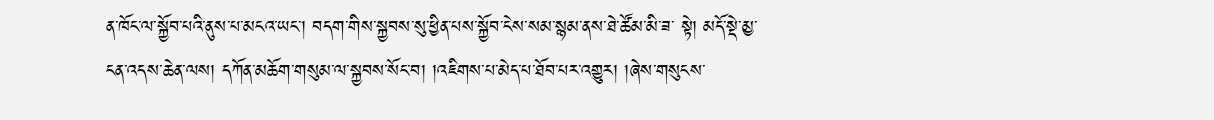ན་ཁོང་ལ་སྐྱོབ་པའི་ནུས་པ་མངའ་ཡང་། བདག་གིས་སྐྱབས་སུ་ཕྱིན་པས་སྐྱོབ་ངེས་སམ་སྙམ་ནས་ཐེ་ཚོམ་མི་ཟ་ སྟེ། མདོ་སྡེ་མྱ་ངན་འདས་ཆེན་ལས། དཀོན་མཆོག་གསུམ་ལ་སྐྱབས་སོང་བ། །འཇིགས་པ་མེད་པ་ཐོབ་པར་འགྱུར། །ཞེས་གསུངས་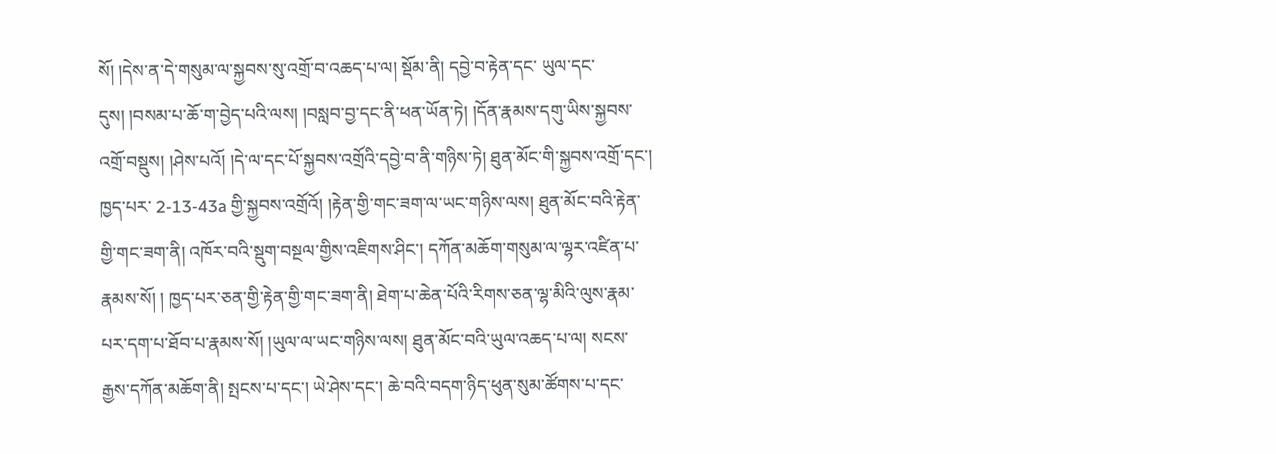སོ། །དེས་ན་དེ་གསུམ་ལ་སྐྱབས་སུ་འགྲོ་བ་འཆད་པ་ལ། སྡོམ་ནི། དབྱེ་བ་རྟེན་དང་ ཡུལ་དང་དུས། །བསམ་པ་ཆོ་ག་བྱེད་པའི་ལས། །བསླབ་བྱ་དང་ནི་ཕན་ཡོན་ཏེ། །དོན་རྣམས་དགུ་ཡིས་སྐྱབས་འགྲོ་བསྡུས། །ཤེས་པའོ། །དེ་ལ་དང་པོ་སྐྱབས་འགྲོའི་དབྱེ་བ་ནི་གཉིས་ཏེ། ཐུན་མོང་གི་སྐྱབས་འགྲོ་དང་། ཁྱད་པར་ 2-13-43a གྱི་སྐྱབས་འགྲོའོ། །རྟེན་གྱི་གང་ཟག་ལ་ཡང་གཉིས་ལས། ཐུན་མོང་བའི་རྟེན་གྱི་གང་ཟག་ནི། འཁོར་བའི་སྡུག་བསྔལ་གྱིས་འཇིགས་ཤིང་། དཀོན་མཆོག་གསུམ་ལ་ལྷར་འཛིན་པ་རྣམས་སོ། ། ཁྱད་པར་ཅན་གྱི་རྟེན་གྱི་གང་ཟག་ནི། ཐེག་པ་ཆེན་པོའི་རིགས་ཅན་ལྷ་མིའི་ལུས་རྣམ་པར་དག་པ་ཐོབ་པ་རྣམས་སོ། །ཡུལ་ལ་ཡང་གཉིས་ལས། ཐུན་མོང་བའི་ཡུལ་འཆད་པ་ལ། སངས་རྒྱས་དཀོན་མཆོག་ནི། སྤངས་པ་དང་། ཡེ་ཤེས་དང་། ཆེ་བའི་བདག་ཉིད་ཕུན་སུམ་ཚོགས་པ་དང་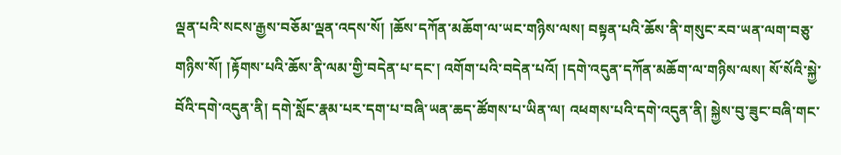ལྡན་པའི་སངས་རྒྱས་བཅོམ་ལྡན་འདས་སོ། །ཆོས་དཀོན་མཆོག་ལ་ཡང་གཉིས་ལས། བསྟན་པའི་ཆོས་ནི་གསུང་རབ་ཡན་ལག་བཅུ་གཉིས་སོ། །རྟོགས་པའི་ཆོས་ནི་ལམ་གྱི་བདེན་པ་དང་། འགོག་པའི་བདེན་པའོ། །དགེ་འདུན་དཀོན་མཆོག་ལ་གཉིས་ལས། སོ་སོའི་སྐྱེ་བོའི་དགེ་འདུན་ནི། དགེ་སློང་རྣམ་པར་དག་པ་བཞི་ཡན་ཆད་ཚོགས་པ་ཡིན་ལ། འཕགས་པའི་དགེ་འདུན་ནི། སྐྱེས་བུ་ཟུང་བཞི་གང་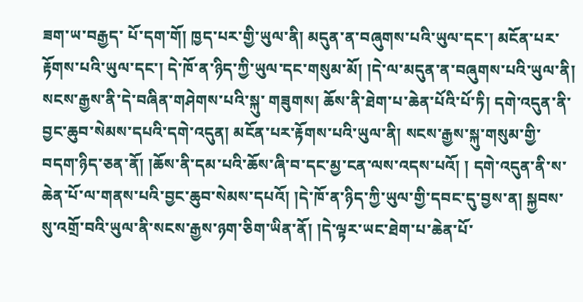ཟག་ཡ་བརྒྱད་ པོ་དག་གོ། ཁྱད་པར་གྱི་ཡུལ་ནི། མདུན་ན་བཞུགས་པའི་ཡུལ་དང་། མངོན་པར་རྟོགས་པའི་ཡུལ་དང་། དེ་ཁོ་ན་ཉིད་ཀྱི་ཡུལ་དང་གསུམ་མོ། །དེ་ལ་མདུན་ན་བཞུགས་པའི་ཡུལ་ནི། སངས་རྒྱས་ནི་དེ་བཞིན་གཤེགས་པའི་སྐུ་ གཟུགས། ཆོས་ནི་ཐེག་པ་ཆེན་པོའི་པོ་ཏི། དགེ་འདུན་ནི་བྱང་ཆུབ་སེམས་དཔའི་དགེ་འདུན། མངོན་པར་རྟོགས་པའི་ཡུལ་ནི། སངས་རྒྱས་སྐུ་གསུམ་གྱི་བདག་ཉིད་ཅན་ནོ། །ཆོས་ནི་དམ་པའི་ཆོས་ཞི་བ་དང་མྱ་ངན་ལས་འདས་པའོ། ། དགེ་འདུན་ནི་ས་ཆེན་པོ་ལ་གནས་པའི་བྱང་ཆུབ་སེམས་དཔའོ། །དེ་ཁོ་ན་ཉིད་ཀྱི་ཡུལ་གྱི་དབང་དུ་བྱས་ན། སྐྱབས་སུ་འགྲོ་བའི་ཡུལ་ནི་སངས་རྒྱས་ཉག་ཅིག་ཡིན་ནོ། །དེ་ལྟར་ཡང་ཐེག་པ་ཆེན་པོ་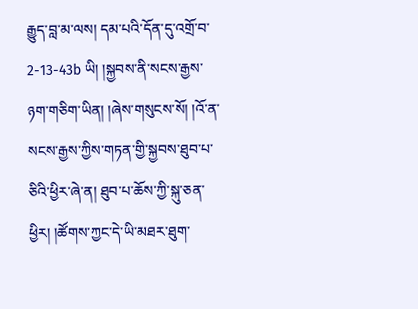རྒྱུད་བླ་མ་ལས། དམ་པའི་དོན་དུ་འགྲོ་བ་ 2-13-43b ཡི། །སྐྱབས་ནི་སངས་རྒྱས་ཉག་གཅིག་ཡིན། །ཞེས་གསུངས་སོ། །འོ་ན་སངས་རྒྱས་ཀྱིས་གཏན་གྱི་སྐྱབས་ཐུབ་པ་ཅིའི་ཕྱིར་ཞེ་ན། ཐུབ་པ་ཆོས་ཀྱི་སྐུ་ཅན་ཕྱིར། །ཚོགས་ཀྱང་དེ་ཡི་མཐར་ཐུག་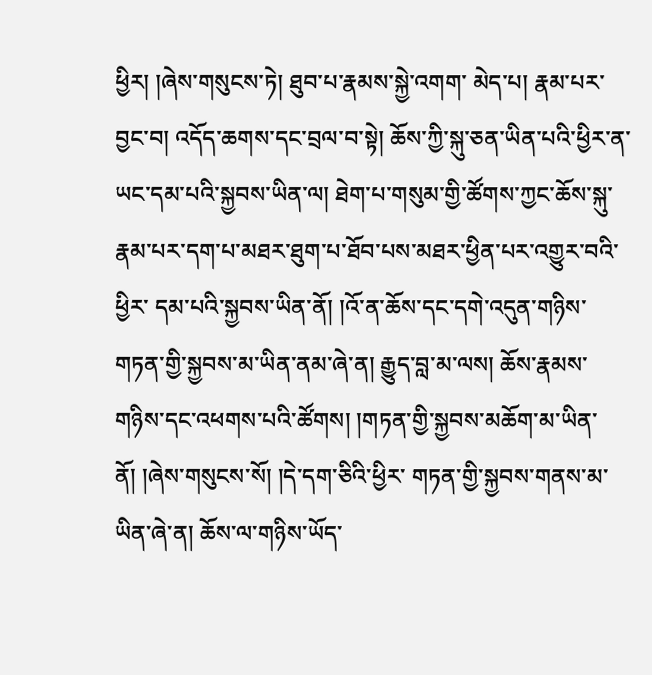ཕྱིར། །ཞེས་གསུངས་ཏེ། ཐུབ་པ་རྣམས་སྐྱེ་འགག་ མེད་པ། རྣམ་པར་བྱང་བ། འདོད་ཆགས་དང་བྲལ་བ་སྟེ། ཆོས་ཀྱི་སྐུ་ཅན་ཡིན་པའི་ཕྱིར་ན་ཡང་དམ་པའི་སྐྱབས་ཡིན་ལ། ཐེག་པ་གསུམ་གྱི་ཚོགས་ཀྱང་ཆོས་སྐུ་རྣམ་པར་དག་པ་མཐར་ཐུག་པ་ཐོབ་པས་མཐར་ཕྱིན་པར་འགྱུར་བའི་ཕྱིར་ དམ་པའི་སྐྱབས་ཡིན་ནོ། །འོ་ན་ཆོས་དང་དགེ་འདུན་གཉིས་གཏན་གྱི་སྐྱབས་མ་ཡིན་ནམ་ཞེ་ན། རྒྱུད་བླ་མ་ལས། ཆོས་རྣམས་གཉིས་དང་འཕགས་པའི་ཚོགས། །གཏན་གྱི་སྐྱབས་མཆོག་མ་ཡིན་ནོ། །ཞེས་གསུངས་སོ། །དེ་དག་ཅིའི་ཕྱིར་ གཏན་གྱི་སྐྱབས་གནས་མ་ཡིན་ཞེ་ན། ཆོས་ལ་གཉིས་ཡོད་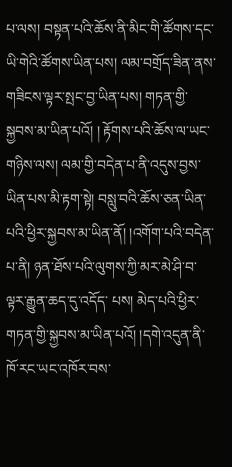པ་ལས། བསྟན་པའི་ཆོས་ནི་མིང་གི་ཚོགས་དང་ཡི་གེའི་ཚོགས་ཡིན་པས། ལམ་བགྲོད་ཟིན་ནས་གཟིངས་ལྟར་སྤང་བྱ་ཡིན་པས། གཏན་གྱི་སྐྱབས་མ་ཡིན་པའོ། ། རྟོགས་པའི་ཆོས་ལ་ཡང་གཉིས་ལས། ལམ་གྱི་བདེན་པ་ནི་འདུས་བྱས་ཡིན་པས་མི་རྟག་སྟེ། བསླུ་བའི་ཆོས་ཅན་ཡིན་པའི་ཕྱིར་སྐྱབས་མ་ཡིན་ནོ། །འགོག་པའི་བདེན་པ་ནི། ཉན་ཐོས་པའི་ལུགས་ཀྱི་མར་མེ་ཤི་བ་ལྟར་རྒྱུན་ཆད་དུ་འདོད་ པས། མེད་པའི་ཕྱིར་གཏན་གྱི་སྐྱབས་མ་ཡིན་པའོ། །དགེ་འདུན་ནི་ཁོ་རང་ཡང་འཁོར་བས་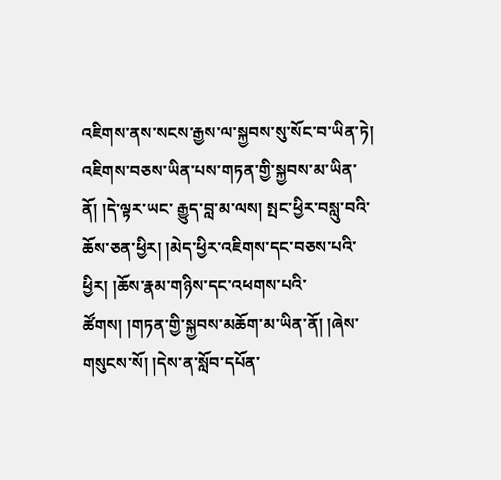འཇིགས་ནས་སངས་རྒྱས་ལ་སྐྱབས་སུ་སོང་བ་ཡིན་ཏེ། འཇིགས་བཅས་ཡིན་པས་གཏན་གྱི་སྐྱབས་མ་ཡིན་ནོ། །དེ་ལྟར་ཡང་ རྒྱུད་བླ་མ་ལས། སྤང་ཕྱིར་བསླུ་བའི་ཆོས་ཅན་ཕྱིར། །མེད་ཕྱིར་འཇིགས་དང་བཅས་པའི་ཕྱིར། །ཆོས་རྣམ་གཉིས་དང་འཕགས་པའི་ཚོགས། །གཏན་གྱི་སྐྱབས་མཆོག་མ་ཡིན་ནོ། །ཞེས་གསུངས་སོ། །དེས་ན་སློབ་དཔོན་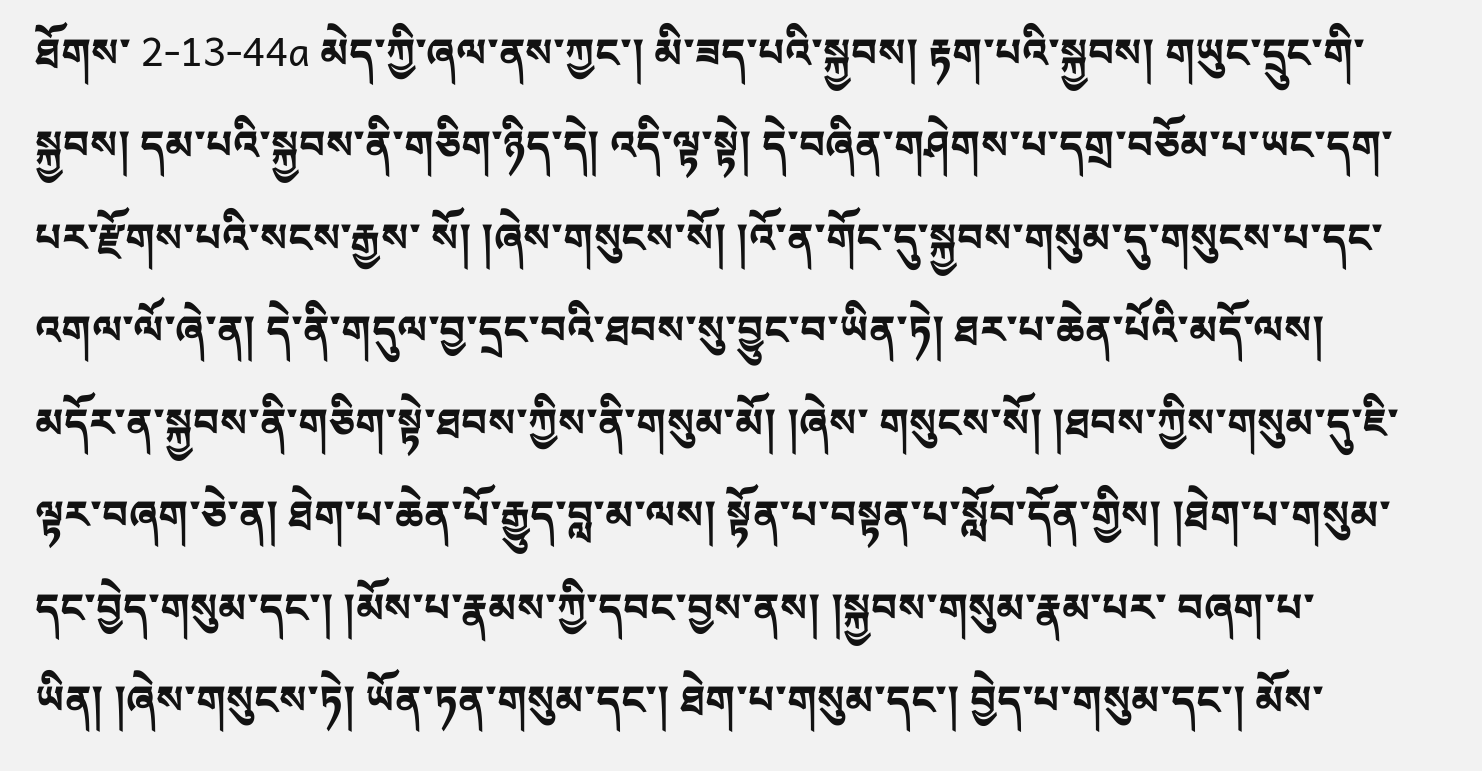ཐོགས་ 2-13-44a མེད་ཀྱི་ཞལ་ནས་ཀྱང་། མི་ཟད་པའི་སྐྱབས། རྟག་པའི་སྐྱབས། གཡུང་དྲུང་གི་སྐྱབས། དམ་པའི་སྐྱབས་ནི་གཅིག་ཉིད་དེ། འདི་ལྟ་སྟེ། དེ་བཞིན་གཤེགས་པ་དགྲ་བཅོམ་པ་ཡང་དག་པར་རྫོགས་པའི་སངས་རྒྱས་ སོ། །ཞེས་གསུངས་སོ། །འོ་ན་གོང་དུ་སྐྱབས་གསུམ་དུ་གསུངས་པ་དང་འགལ་ལོ་ཞེ་ན། དེ་ནི་གདུལ་བྱ་དྲང་བའི་ཐབས་སུ་བྱུང་བ་ཡིན་ཏེ། ཐར་པ་ཆེན་པོའི་མདོ་ལས། མདོར་ན་སྐྱབས་ནི་གཅིག་སྟེ་ཐབས་ཀྱིས་ནི་གསུམ་མོ། །ཞེས་ གསུངས་སོ། །ཐབས་ཀྱིས་གསུམ་དུ་ཇི་ལྟར་བཞག་ཅེ་ན། ཐེག་པ་ཆེན་པོ་རྒྱུད་བླ་མ་ལས། སྟོན་པ་བསྟན་པ་སློབ་དོན་གྱིས། །ཐེག་པ་གསུམ་དང་བྱེད་གསུམ་དང་། །མོས་པ་རྣམས་ཀྱི་དབང་བྱས་ནས། །སྐྱབས་གསུམ་རྣམ་པར་ བཞག་པ་ཡིན། །ཞེས་གསུངས་ཏེ། ཡོན་ཏན་གསུམ་དང་། ཐེག་པ་གསུམ་དང་། བྱེད་པ་གསུམ་དང་། མོས་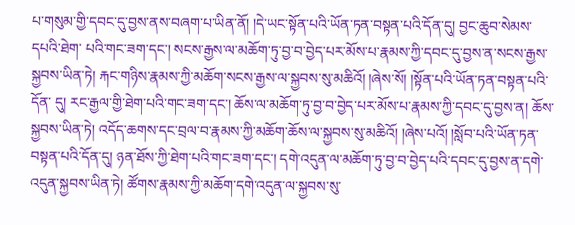པ་གསུམ་གྱི་དབང་དུ་བྱས་ནས་བཞག་པ་ཡིན་ནོ། །དེ་ཡང་སྟོན་པའི་ཡོན་ཏན་བསྟན་པའི་དོན་དུ། བྱང་ཆུབ་སེམས་དཔའི་ཐེག་ པའི་གང་ཟག་དང་། སངས་རྒྱས་ལ་མཆོག་ཏུ་བྱ་བ་བྱེད་པར་མོས་པ་རྣམས་ཀྱི་དབང་དུ་བྱས་ན་སངས་རྒྱས་སྐྱབས་ཡིན་ཏེ། རྐང་གཉིས་རྣམས་ཀྱི་མཆོག་སངས་རྒྱས་ལ་སྐྱབས་སུ་མཆིའོ། །ཞེས་སོ། །སྟོན་པའི་ཡོན་ཏན་བསྟན་པའི་དོན་ དུ། རང་རྒྱལ་གྱི་ཐེག་པའི་གང་ཟག་དང་། ཆོས་ལ་མཆོག་ཏུ་བྱ་བ་བྱེད་པར་མོས་པ་རྣམས་ཀྱི་དབང་དུ་བྱས་ན། ཆོས་སྐྱབས་ཡིན་ཏེ། འདོད་ཆགས་དང་བྲལ་བ་རྣམས་ཀྱི་མཆོག་ཆོས་ལ་སྐྱབས་སུ་མཆིའོ། །ཞེས་པའོ། །སློབ་པའི་ཡོན་ཏན་ བསྟན་པའི་དོན་དུ། ཉན་ཐོས་ཀྱི་ཐེག་པའི་གང་ཟག་དང་། དགེ་འདུན་ལ་མཆོག་ཏུ་བྱ་བ་བྱེད་པའི་དབང་དུ་བྱས་ན་དགེ་འདུན་སྐྱབས་ཡིན་ཏེ། ཚོགས་རྣམས་ཀྱི་མཆོག་དགེ་འདུན་ལ་སྐྱབས་སུ་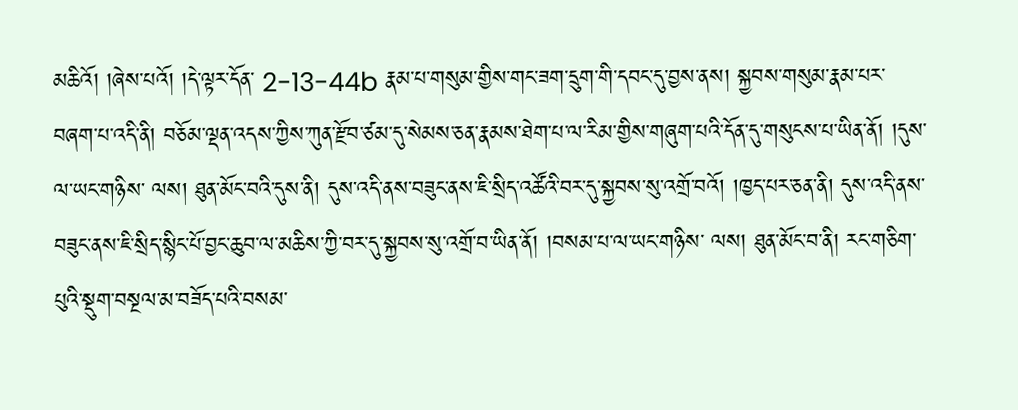མཆིའོ། །ཞེས་པའོ། །དེ་ལྟར་དོན་ 2-13-44b རྣམ་པ་གསུམ་གྱིས་གང་ཟག་དྲུག་གི་དབང་དུ་བྱས་ནས། སྐྱབས་གསུམ་རྣམ་པར་བཞག་པ་འདི་ནི། བཅོམ་ལྡན་འདས་ཀྱིས་ཀུན་རྫོབ་ཙམ་དུ་སེམས་ཅན་རྣམས་ཐེག་པ་ལ་རིམ་གྱིས་གཞུག་པའི་དོན་དུ་གསུངས་པ་ཡིན་ནོ། །དུས་ལ་ཡང་གཉིས་ ལས། ཐུན་མོང་བའི་དུས་ནི། དུས་འདི་ནས་བཟུང་ནས་ཇི་སྲིད་འཚོའི་བར་དུ་སྐྱབས་སུ་འགྲོ་བའོ། །ཁྱད་པར་ཅན་ནི། དུས་འདི་ནས་བཟུང་ནས་ཇི་སྲིད་སྙིང་པོ་བྱང་ཆུབ་ལ་མཆིས་ཀྱི་བར་དུ་སྐྱབས་སུ་འགྲོ་བ་ཡིན་ནོ། །བསམ་པ་ལ་ཡང་གཉིས་ ལས། ཐུན་མོང་བ་ནི། རང་གཅིག་པུའི་སྡུག་བསྔལ་མ་བཟོད་པའི་བསམ་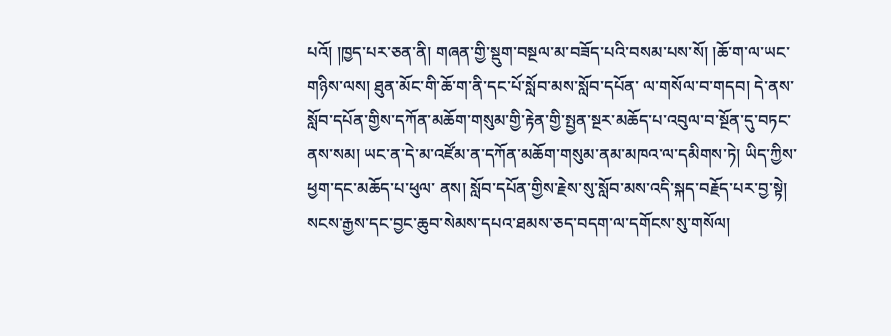པའོ། །ཁྱད་པར་ཅན་ནི། གཞན་གྱི་སྡུག་བསྔལ་མ་བཟོད་པའི་བསམ་པས་སོ། །ཆོ་ག་ལ་ཡང་གཉིས་ལས། ཐུན་མོང་གི་ཆོ་ག་ནི་དང་པོ་སློབ་མས་སློབ་དཔོན་ ལ་གསོལ་བ་གདབ། དེ་ནས་སློབ་དཔོན་གྱིས་དཀོན་མཆོག་གསུམ་གྱི་རྟེན་གྱི་སྤྱན་སྔར་མཆོད་པ་འབུལ་བ་སྔོན་དུ་བཏང་ནས་སམ། ཡང་ན་དེ་མ་འཛོམ་ན་དཀོན་མཆོག་གསུམ་ནམ་མཁའ་ལ་དམིགས་ཏེ། ཡིད་ཀྱིས་ཕྱག་དང་མཆོད་པ་ཕུལ་ ནས། སློབ་དཔོན་གྱིས་རྗེས་སུ་སློབ་མས་འདི་སྐད་བརྗོད་པར་བྱ་སྟེ། སངས་རྒྱས་དང་བྱང་ཆུབ་སེམས་དཔའ་ཐམས་ཅད་བདག་ལ་དགོངས་སུ་གསོལ།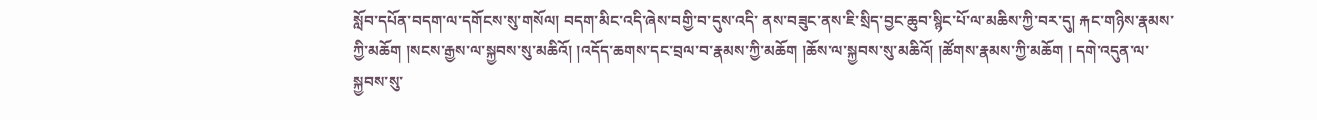སློབ་དཔོན་བདག་ལ་དགོངས་སུ་གསོལ། བདག་མིང་འདི་ཞེས་བགྱི་བ་དུས་འདི་ ནས་བཟུང་ནས་ཇི་སྲིད་བྱང་ཆུབ་སྙིང་པོ་ལ་མཆིས་ཀྱི་བར་དུ། རྐང་གཉིས་རྣམས་ཀྱི་མཆོག །སངས་རྒྱས་ལ་སྐྱབས་སུ་མཆིའོ། །འདོད་ཆགས་དང་བྲལ་བ་རྣམས་ཀྱི་མཆོག །ཆོས་ལ་སྐྱབས་སུ་མཆིའོ། །ཚོགས་རྣམས་ཀྱི་མཆོག ། དགེ་འདུན་ལ་སྐྱབས་སུ་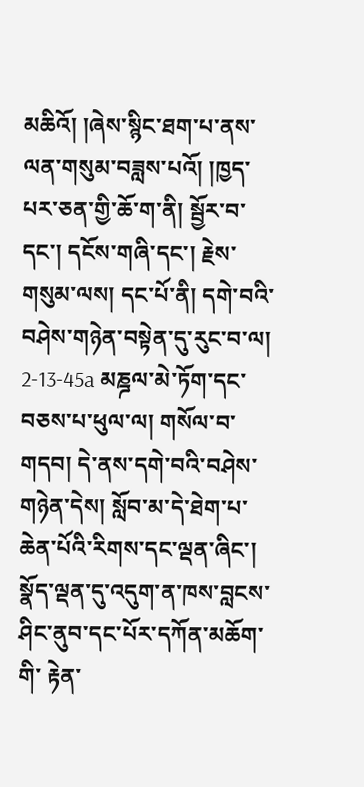མཆིའོ། །ཞེས་སྙིང་ཐག་པ་ནས་ལན་གསུམ་བཟླས་པའོ། །ཁྱད་པར་ཅན་གྱི་ཆོ་ག་ནི། སྦྱོར་བ་དང་། དངོས་གཞི་དང་། རྗེས་གསུམ་ལས། དང་པོ་ནི། དགེ་བའི་བཤེས་གཉེན་བསྟེན་དུ་རུང་བ་ལ། 2-13-45a མཎྜལ་མེ་ཏོག་དང་བཅས་པ་ཕུལ་ལ། གསོལ་བ་གདབ། དེ་ནས་དགེ་བའི་བཤེས་གཉེན་དེས། སློབ་མ་དེ་ཐེག་པ་ཆེན་པོའི་རིགས་དང་ལྡན་ཞིང་། སྣོད་ལྡན་དུ་འདུག་ན་ཁས་བླངས་ཤིང་ནུབ་དང་པོར་དཀོན་མཆོག་གི་ རྟེན་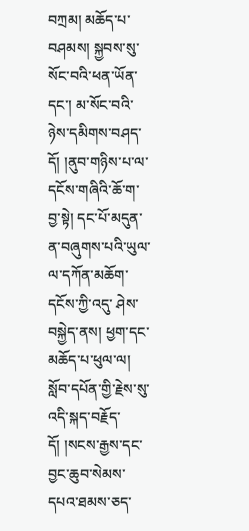བཀྲམ། མཆོད་པ་བཤམས། སྐྱབས་སུ་སོང་བའི་ཕན་ཡོན་དང་། མ་སོང་བའི་ཉེས་དམིགས་བཤད་དོ། །ནུབ་གཉིས་པ་ལ་དངོས་གཞིའི་ཆོ་ག་བྱ་སྟེ། དང་པོ་མདུན་ན་བཞུགས་པའི་ཡུལ་ལ་དཀོན་མཆོག་དངོས་ཀྱི་འདུ་ ཤེས་བསྐྱེད་ནས། ཕྱག་དང་མཆོད་པ་ཕུལ་ལ། སློབ་དཔོན་གྱི་རྗེས་སུ་འདི་སྐད་བརྗོད་དོ། །སངས་རྒྱས་དང་བྱང་ཆུབ་སེམས་དཔའ་ཐམས་ཅད་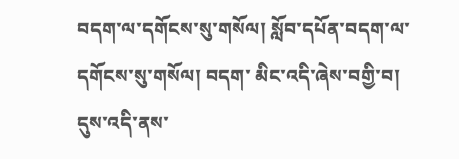བདག་ལ་དགོངས་སུ་གསོལ། སློབ་དཔོན་བདག་ལ་དགོངས་སུ་གསོལ། བདག་ མིང་འདི་ཞེས་བགྱི་བ། དུས་འདི་ནས་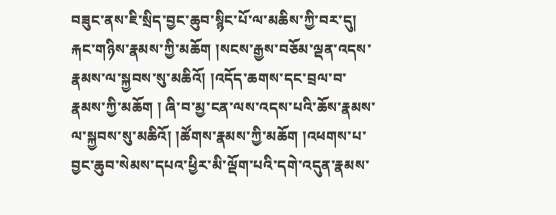བཟུང་ནས་ཇི་སྲིད་བྱང་ཆུབ་སྙིང་པོ་ལ་མཆིས་ཀྱི་བར་དུ། རྐང་གཉིས་རྣམས་ཀྱི་མཆོག །སངས་རྒྱས་བཅོམ་ལྡན་འདས་རྣམས་ལ་སྐྱབས་སུ་མཆིའོ། །འདོད་ཆགས་དང་བྲལ་བ་རྣམས་ཀྱི་མཆོག ། ཞི་བ་མྱ་ངན་ལས་འདས་པའི་ཆོས་རྣམས་ལ་སྐྱབས་སུ་མཆིའོ། །ཚོགས་རྣམས་ཀྱི་མཆོག །འཕགས་པ་བྱང་ཆུབ་སེམས་དཔའ་ཕྱིར་མི་ལྡོག་པའི་དགེ་འདུན་རྣམས་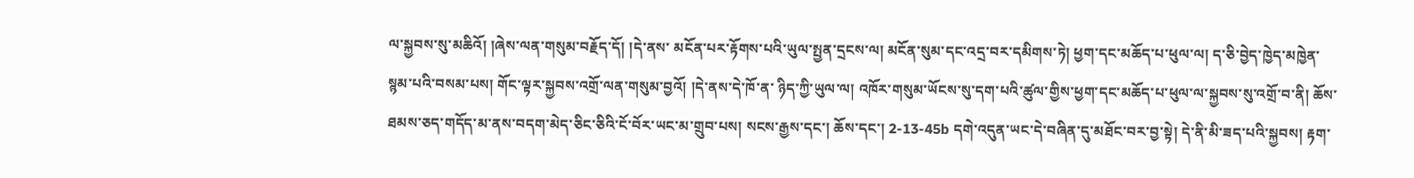ལ་སྐྱབས་སུ་མཆིའོ། །ཞེས་ལན་གསུམ་བརྗོད་དོ། །དེ་ནས་ མངོན་པར་རྟོགས་པའི་ཡུལ་སྤྱན་དྲངས་ལ། མངོན་སུམ་དང་འདྲ་བར་དམིགས་ཏེ། ཕྱག་དང་མཆོད་པ་ཕུལ་ལ། ད་ཅི་བྱེད་ཁྱེད་མཁྱེན་སྙམ་པའི་བསམ་པས། གོང་ལྟར་སྐྱབས་འགྲོ་ལན་གསུམ་བྱའོ། །དེ་ནས་དེ་ཁོ་ན་ ཉིད་ཀྱི་ཡུལ་ལ། འཁོར་གསུམ་ཡོངས་སུ་དག་པའི་ཚུལ་གྱིས་ཕྱག་དང་མཆོད་པ་ཕུལ་ལ་སྐྱབས་སུ་འགྲོ་བ་ནི། ཆོས་ཐམས་ཅད་གདོད་མ་ནས་བདག་མེད་ཅིང་ཅིའི་ངོ་བོར་ཡང་མ་གྲུབ་པས། སངས་རྒྱས་དང་། ཆོས་དང་། 2-13-45b དགེ་འདུན་ཡང་དེ་བཞིན་དུ་མཐོང་བར་བྱ་སྟེ། དེ་ནི་མི་ཟད་པའི་སྐྱབས། རྟག་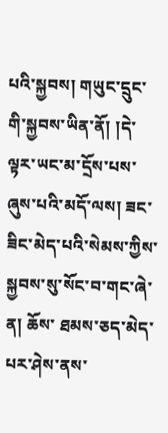པའི་སྐྱབས། གཡུང་དྲུང་གི་སྐྱབས་ཡིན་ནོ། །དེ་ལྟར་ཡང་མ་དྲོས་པས་ཞུས་པའི་མདོ་ལས། ཟང་ཟིང་མེད་པའི་སེམས་ཀྱིས་སྐྱབས་སུ་སོང་བ་གང་ཞེ་ན། ཆོས་ ཐམས་ཅད་མེད་པར་ཤེས་ནས་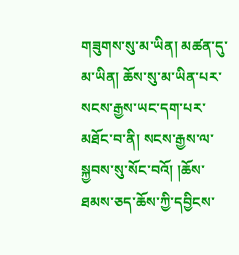གཟུགས་སུ་མ་ཡིན། མཚན་དུ་མ་ཡིན། ཆོས་སུ་མ་ཡིན་པར་སངས་རྒྱས་ཡང་དག་པར་མཐོང་བ་ནི། སངས་རྒྱས་ལ་སྐྱབས་སུ་སོང་བའོ། །ཆོས་ཐམས་ཅད་ཆོས་ཀྱི་དབྱིངས་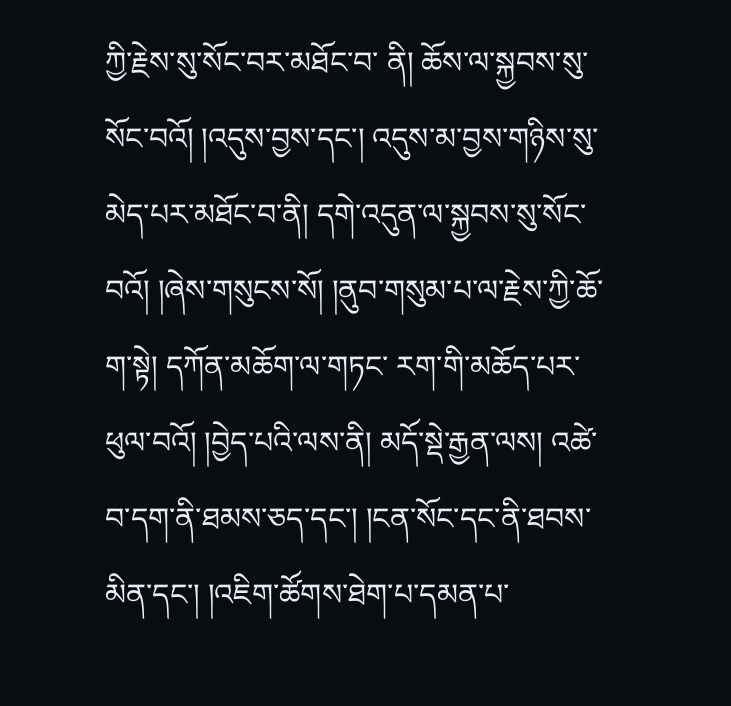ཀྱི་རྗེས་སུ་སོང་བར་མཐོང་བ་ ནི། ཆོས་ལ་སྐྱབས་སུ་སོང་བའོ། །འདུས་བྱས་དང་། འདུས་མ་བྱས་གཉིས་སུ་མེད་པར་མཐོང་བ་ནི། དགེ་འདུན་ལ་སྐྱབས་སུ་སོང་བའོ། །ཞེས་གསུངས་སོ། །ནུབ་གསུམ་པ་ལ་རྗེས་ཀྱི་ཆོ་ག་སྟེ། དཀོན་མཆོག་ལ་གཏང་ རག་གི་མཆོད་པར་ཕུལ་བའོ། །བྱེད་པའི་ལས་ནི། མདོ་སྡེ་རྒྱན་ལས། འཚེ་བ་དག་ནི་ཐམས་ཅད་དང་། །ངན་སོང་དང་ནི་ཐབས་མིན་དང་། །འཇིག་ཚོགས་ཐེག་པ་དམན་པ་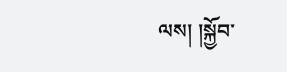ལས། །སྐྱོབ་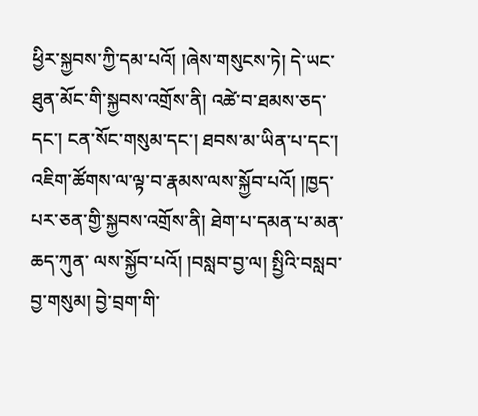ཕྱིར་སྐྱབས་ཀྱི་དམ་པའོ། །ཞེས་གསུངས་ཏེ། དེ་ཡང་ཐུན་མོང་གི་སྐྱབས་འགྲོས་ནི། འཚེ་བ་ཐམས་ཅད་དང་། ངན་སོང་གསུམ་དང་། ཐབས་མ་ཡིན་པ་དང་། འཇིག་ཚོགས་ལ་ལྟ་བ་རྣམས་ལས་སྐྱོབ་པའོ། །ཁྱད་པར་ཅན་གྱི་སྐྱབས་འགྲོས་ནི། ཐེག་པ་དམན་པ་མན་ཆད་ཀུན་ ལས་སྐྱོབ་པའོ། །བསླབ་བྱ་ལ། སྤྱིའི་བསླབ་བྱ་གསུམ། བྱེ་བྲག་གི་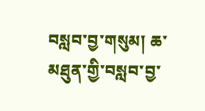བསླབ་བྱ་གསུམ། ཆ་མཐུན་གྱི་བསླབ་བྱ་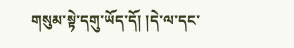གསུམ་སྟེ་དགུ་ཡོད་དོ། །དེ་ལ་དང་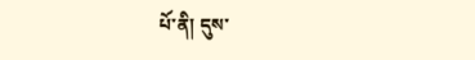པོ་ནི། དུས་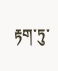རྟག་ཏུ་